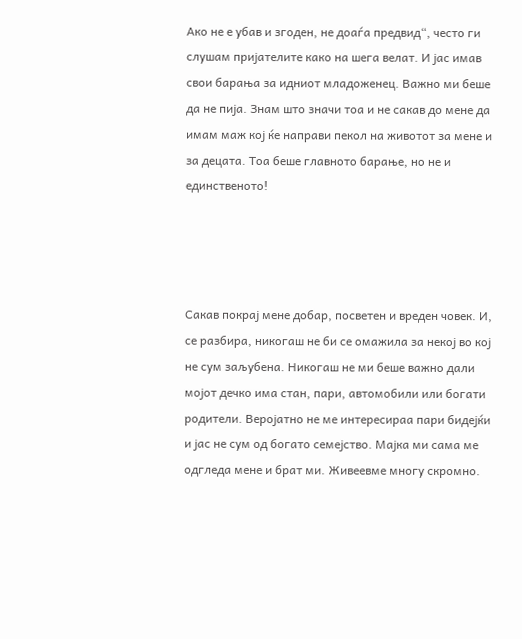Ако не е убав и згоден, не доаѓа предвид“, често ги слушам пријателите како на шега велат. И јас имав свои барања за идниот младоженец. Важно ми беше да не пија. Знам што значи тоа и не сакав до мене да имам маж кој ќе направи пекол на животот за мене и за децата. Тоа беше главното барање, но не и единственото!




Сакав покрај мене добар, посветен и вреден човек. И, се разбира, никогаш не би се омажила за некој во кој не сум заљубенa. Никогаш не ми беше важно дали мојот дечко има стан, пари, автомобили или богати родители. Веројатно не ме интересираа пари бидејќи и јас не сум од богато семејство. Мајка ми сама ме одгледа мене и брат ми. Живеевме многу скромно.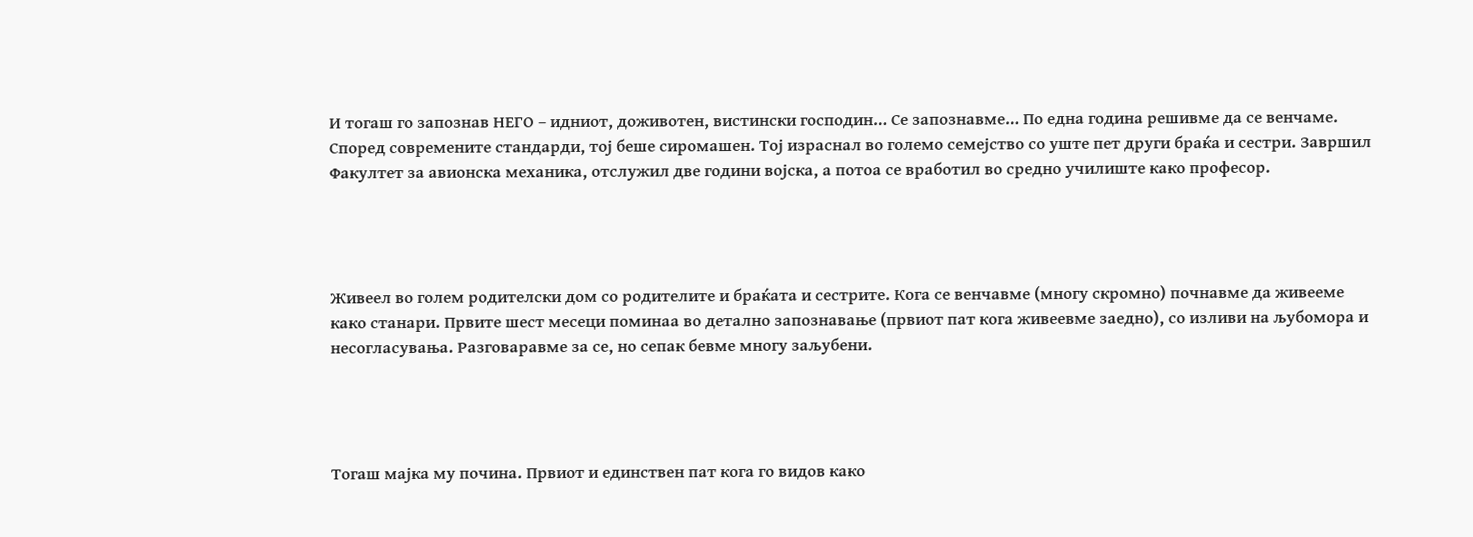И тогаш го запознав НЕГО – идниот, доживотен, вистински господин… Се запознавме… По една година решивме да се венчаме. Според современите стандарди, тој беше сиромашен. Тој израснал во големо семејство со уште пет други браќа и сестри. Завршил Факултет за авионска механика, отслужил две години војска, а потоа се вработил во средно училиште како професор.




Живеел во голем родителски дом со родителите и браќата и сестрите. Кога се венчавме (многу скромно) почнавме да живееме како станари. Првите шест месеци поминаа во детално запознавање (првиот пат кога живеевме заедно), со изливи на љубомора и несогласувања. Разговаравме за се, но сепак бевме многу заљубени.




Тогаш мајка му почина. Првиот и единствен пат кога го видов како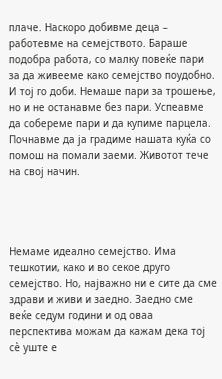плаче. Наскоро добивме деца – работевме на семејството. Бараше подобра работа, со малку повеќе пари за да живееме како семејство поудобно. И тој го доби. Немаше пари за трошење, но и не останавме без пари. Успеавме да собереме пари и да купиме парцела. Почнавме да ја градиме нашата куќа со помош на помали заеми. Животот тече на свој начин.




Немаме идеално семејство. Има тешкотии, како и во секое друго семејство. Но, најважно ни е сите да сме здрави и живи и заедно. Заедно сме веќе седум години и од оваа перспектива можам да кажам дека тој сè уште е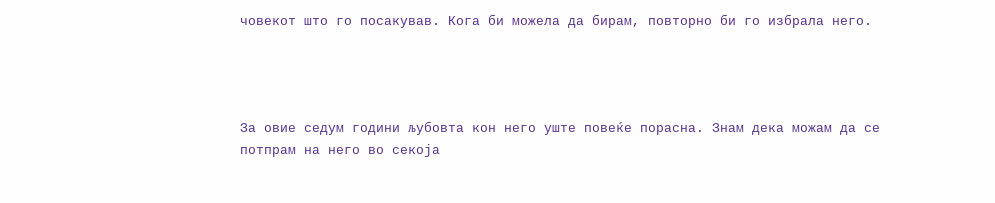човекот што го посакував. Кога би можелa да бирам, повторно би го избралa него.




За овие седум години љубовта кон него уште повеќе порасна. Знам дека можам да се потпрам на него во секоја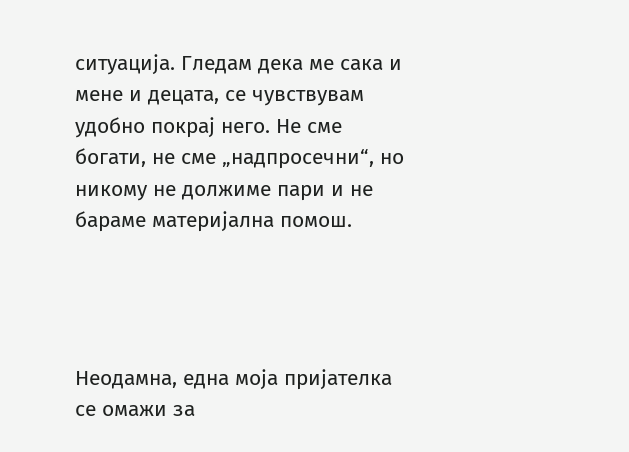ситуација. Гледам дека ме сака и мене и децата, се чувствувам удобно покрај него. Не сме богати, не сме „надпросечни“, но никому не должиме пари и не бараме материјална помош.




Неодамна, една моја пријателка се омажи за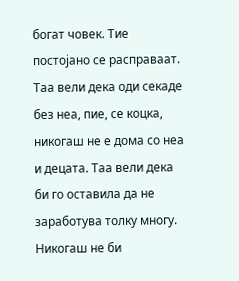богат човек. Тие постојано се расправаат. Таа вели дека оди секаде без неа, пие, се коцка, никогаш не е дома со неа и децата. Таа вели дека би го оставила да не заработува толку многу. Никогаш не би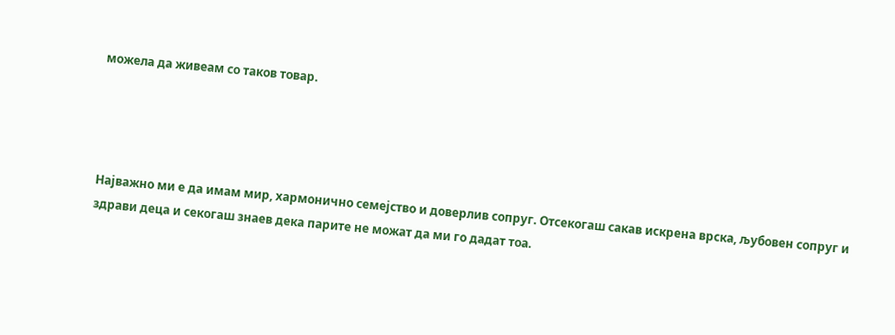можела да живеам со таков товар.




Најважно ми е да имам мир, хармонично семејство и доверлив сопруг. Отсекогаш сакав искрена врска, љубовен сопруг и здрави деца и секогаш знаев дека парите не можат да ми го дадат тоа.